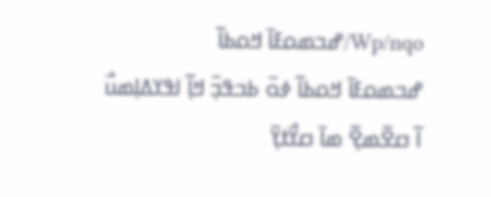Wp/nqo/ߝߏߘߋߓߊ߫ ߞߋߕߊ߬
ߝߏߘߋߓߊ߫ ߞߋߕߊ߬ ߦߋ߫ ߕߏߟߏ߲߫ ߞߊ߲߬ ߊߟߌߡߊ߲ߘߎ߯
ߊ߬ ߛߐ߬ߘߐ߲߬ ߘߊ߫ ߛߌ߯ߙߌ߲߫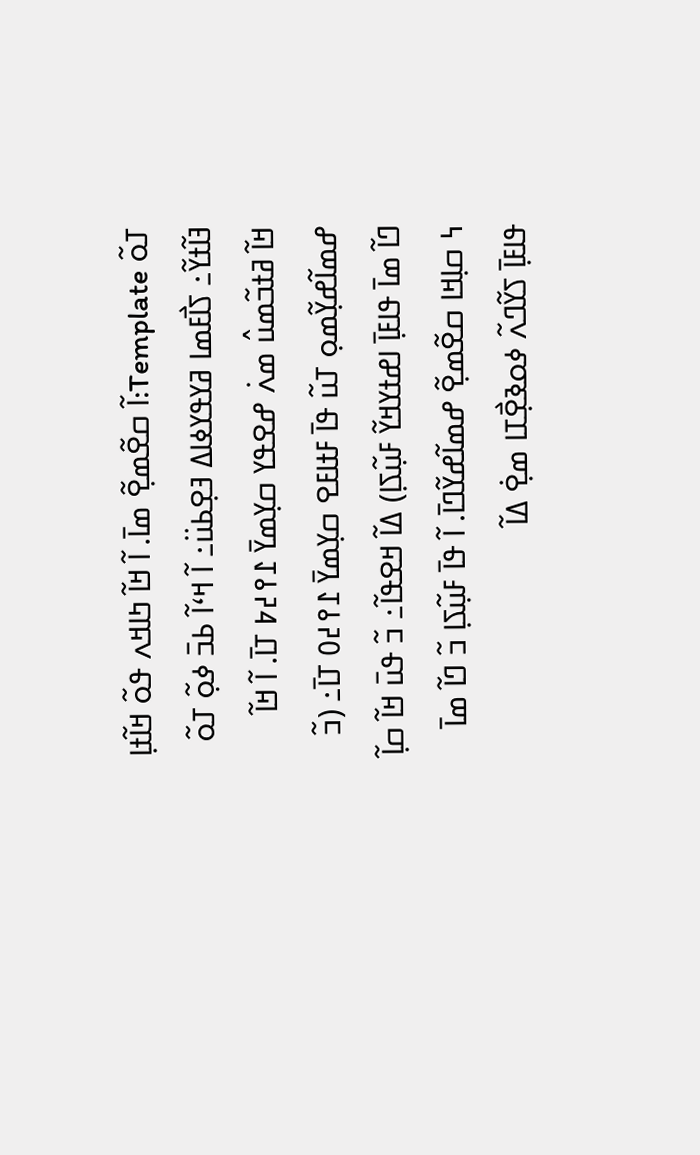ߠߋ߬ Template:ߊ߬ ߛߐ߬ߘߐ߲߬ ߘߊ߫. ߊ߬ ߞߊ߬ ߤߊߞߍ ߟߋ߬ ߞߊ߬ߙߊ߲ ߔߊ߬ߙߌ߬߸ ߖߊ߯ߓߘߊ ߥߌߟߌߦߊߡ ߔߐ߲ߕߎ߳߸ ߊ߬ ߞߵߊ߬ ߕߏ߫ ߦߋ߲߬ ߠߋ߬ ߞߊ߬ ߥߙߏ߬ߘߎ߮ ߘߍ߭ ߝߐߟߌ ߛߌ߲ߘߌ߫ ߁߉߄߈ ߠߊ߫. ߊ߬ ߞߊ߬ ߝߘߊ߬ߝߌ߲߬ߘߋ߲ ߠߎ߬ ߟߊ߫ ߓߙߊߓߐ ߛߌ߲ߘߌ߫ ߁߉߄߀ ߠߊ߫߸ (ߏ߬ ߣߊ߬ ߘߊ߫ ߟߊߓߊ߲߫ ߊߝߙߌߞߌ߬ ߓߎ߲߬ߖߊ߲) ߡߊ߬ ߞߐߟߊ߬߸ ߏ߬ ߟߎ߫ ߞߊ߬ ߛߊ߲߬ ߆ ߛߊ߲ߞߊ ߛߐ߬ߘߐ߲߬ ߝߘߊ߬ߝߌ߬ߣߊ߫. ߊ߬ ߟߊ߫ ߓߎ߲߬ߖߊ߲ ߏ߬ ߣߊ߬ ߘߊ߫ ߟߊߓߊ߲߫ ߖߌ߬ߣߍ߬ ߦߋߢߐ߲߯ߠߊ ߘߐ߲߭ ߡߊ߬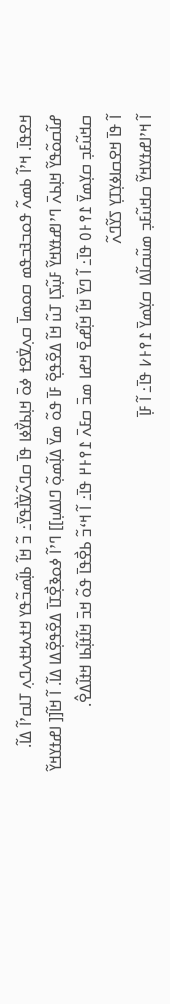ߞߐߟߊ߫. ߞߴߊ߬ ߕߘߍ߬ ߟߋߏߔߏߟߘ ߛߋߘߊ߫ ߛߍ߲ߜ߭ߐߙ ߦߋ߫ ߞߊ߲ߕߌ߯ߦߊ ߟߊ߫ ߛߣߍ߬ߜ߭ߊ߯ߟߌ߫߸ ߏ߬ ߞߊ߬ ߕߊ߲߬ߘߏ߬ߟߌ ߞߙߍߞߙߍߣߍ߲ ߠߊߛߴߊ߬ ߡߊ߬. ߝߊ߬ߛߋ߬ߟߌ߬ ߞߊ߲ߕߍ߫ ߣߴߊߝߙߌߞߌ߬ ߓߎ߲߬ߖߊ߲ ߠߎ߬ ߞߊ߬ ߡߐ߬ߟߐ߲߬ ߓߊ߫ ߟߋ߬ ߘߌ߫ ߡߊ߲߬ߘߋ߲߬ ߣߊߡߎ߲]] ߣߴߊ߬ ߦߋߢߐ߲߯ߠߊ߫ ߡߐ߬ߟߐ߲߬ߡߊ ߡߊ߬. ߊ߬ ߞߊ߬[[ ߊߝߙߌߞߌ߬ ߛߞߎ߬ߓߏ߲ ߛߌ߲ߘߌ߫ ߁߉߅߀ ߟߊ߫߸ ߊ߬ ߣߌ߫ ߞߊ߬ ߞߊ߲߬ߝߐ߫ ߞߝߊ ߘߏ߫ ߛߓߍ߫ ߁߉߅߂ ߟߊ߫߸ ߊ߬ ߞߵߏ߬ ߕߐ߯ߟߊ߫ ߟߋ߬ ߞߏ߫ ߞߊ߬ߙߊ߲߬ߕߊ ߞߙߊ߬ߡߐ߮.
ߊ߬ ߟߊ߫ ߞߐߛߊߦߌ߲ߠߌ߲ ߖߌ߬ߣߍ߬
ߊ߬ ߞߴߊߝߙߌߞߌ߬ ߛߞߎ߬ߓߏ߲ ߘߎ߬ߛߊ߬ߡߊ ߛߌ߲ߘߌ߫ ߁߉߅߇ ߟߊ߫߸ ߊ߬ ߓߊ߲߫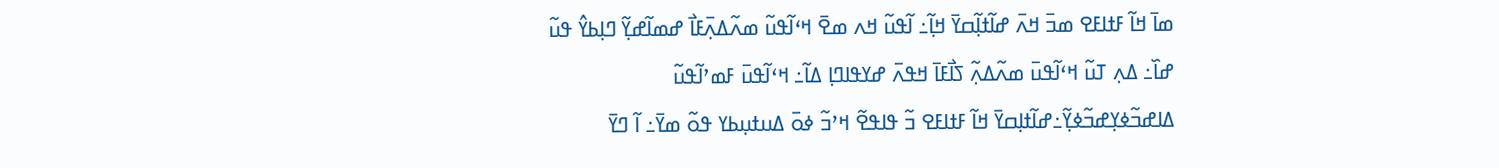ߘߊ߫ ߞߊ߬ ߓߙߊߓߐ ߘߏ߫ ߞߍ߫ ߝߊ߬ߙߊ߲߬ߛߌ߫ ߞߊ߲߬߸ ߊ߬ߟߎ߬ ߞߍ ߘߐ߫ ߞߵߊ߬ߟߎ߬ ߘߍ߬ߡߍ߲߫ߓߊ߯ ߝߘߊ߬ߝߌ߲߬ ߣߊ߲ߕߌ߮ ߟߎ߬ ߝߊ߰߸ ߡߍ߲ ߠߎ߬ ߞߵߊ߬ߟߎ߫ ߘߍ߬ߡߍ߲߬ ߖߊ߯ߓߊ߫ ߞߟߍ߫ ߝߌߟߊߣߊ߲ ߡߊ߬߸ ߞߵߊ߬ߟߎ߫ ߓߘߴߊ߬ߟߎ߬ ߡߊߝߏ߬ߦߌ߲ߝߏ߬ߦߌ߲߬߸ߝߊ߬ߙߊ߲ߛߌ߫ ߞߊ߬ ߓߙߊߓߐ ߏ߬ ߟߊߟߐ߬ ߞߴߏ߬ ߦߋ߫ ߡߎߙߎ߲ߕߌ ߟߋ߬ ߘߌ߫߸ ߊ߬ ߣߌ߫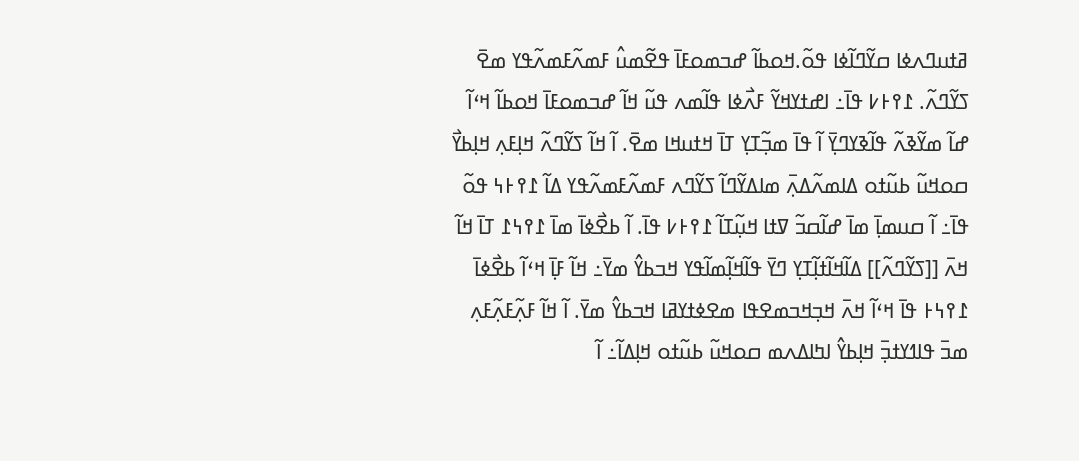ߥߙߎߣߍߦߊ ߛߌ߬ߣߊ߬ߦߊ ߟߋ߬.ߞߋߕߊ߬ ߝߏߘߋߓߊ߫ ߟߐ߬ߘߎ߮ ߓߘߍ߬ߓߘߍ߬ߟߌ ߘߐ߫ ߖߌ߬ߣߍ߬. ߁߉߅߇ ߟߊ߫߸ ߊߝߙߌߞߌ߬ ߓߍ߯ߦߊ ߟߊ߬ߘߍ ߟߎ߬ ߞߊ߬ ߝߏߘߋߓߊ߫ ߞߋߕߊ߬ ߞߵߊ߬ ߝߊ߬ ߘߌ߬ߢߍ߬ ߟߊ߬ߢߌߣߌ߲߫ ߊ߬ ߟߊ߫ ߘߏ߲߬ߠߌ߲ ߠߊ߫ ߞߙߎߞߊ ߘߐ߫. ߊ߬ ߞߊ߬ ߖߌ߬ߣߍ߬ ߞߊ߲ߓߍ߲ ߞߊ߲ߕߌ߯ ߛߋߞߎ߬ ߕߎ߬ߙߋ ߡߊߘߍ߬ߡߍ߲߫ ߘߊߡߌ߬ߣߊ߬ ߖߌ߬ߣߍ ߓߘߍ߬ߓߘߍ߬ߟߌ ߡߊ߬ ߁߉߅߆ ߟߋ߬ ߟߊ߫߸ ߊ߬ ߛߎߘߊ߲߫ ߘߊ߫ ߝߊ߬ߛߏ߬ ߜߙߊ ߞߎ߲߬ߠߊ߬ ߁߉߅߇ ߟߊ߫. ߊ߬ ߕߐ߯ߦߊ߫ ߘߊ߫ ߁߉߆߁ ߠߊ߫ ߞߊ߬ ߞߍ߫ [[ߖߌ߬ߣߍ߬]] ߡߊ߬ߞߊ߬ߙߊ߲߬ߠߌ߲ ߣߌ߫ ߟߊ߬ߞߊ߲߬ߘߊ߬ߟߌ ߞߏߕߌ߮ ߘߌ߫߸ ߞߊ߬ ߓߊ߲߫ ߞߵߊ߬ ߕߐ߯ߦߊ߫ ߁߉߆߅ ߟߊ߫ ߞߵߊ߬ ߞߍ߫ ߞߏ߲ߞߏߘߐߟߊ ߘߐߦߙߌߥߊ ߞߏߕߌ߮ ߘߌ߫. ߊ߬ ߞߊ߬ ߓߍ߲߬ߓߍ߲߬ߓߍ߲ ߘߏ߫ ߟߊߗߌߙߏ߲߫ ߞߊ߲ߕߌ߮ ߊߤߊߡߍߘ ߛߋߞߎ߬ ߕߎ߬ߙߋ ߞߊ߲ߡߊ߬߸ ߊ߬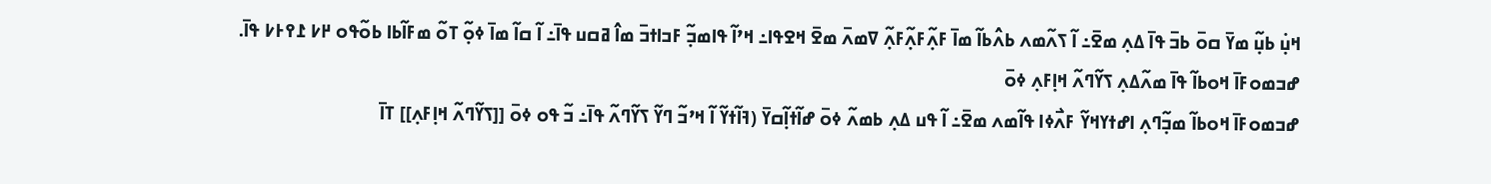ߞߎ߲߭ ߕߎ߲߬ ߘߌ߫ ߛߋ߫ ߕߏ߫ ߟߊ߫ ߡߍ߲ ߘߐ߫߸ ߊ߬ ߖߍ߬ߘߍ ߕߍ߮ߕߊ߬ ߘߊ߫ ߓߍ߲߬ߓߍ߲߬ߓߍ߲߬ ߜߘߍ߫ ߘߐ߫ ߞߐߟߊ߸ ߞߴߊ߬ ߟߊߘߏ߲߬ ߓߏߊߙߏ߫ ߘߊ߮ ߥߛߎ ߟߊ߫߸ ߊ߬ ߛߊ߬ ߘߊ߫ ߦߋ߲߬ ߠߋ߬ ߘߓߊ߬ߕߊ ߕߋ߬ߟߋ ߂߇ ߁߉߅߇ ߟߊ߫.
ߝߏߘߋߓߊ߫ ߞߋߕߊ߬ ߟߊ߫ ߘߍ߬ߡߍ߲ ߖߌ߬ߣߍ߬ ߞߊ߲ߓߍ߲ ߦߋ߫
ߝߏߘߋߓߊ߫ ߞߋߕߊ߬ ߘߏ߲߬ߣߍ߲ ߊߝߙߌߞߌ߬ ߓߍ߯ߦߊ ߟߊ߬ߘߍ ߘߐ߫߸ ߊ߬ ߟߎ ߡߍ߲ ߕߘߍ߬ ߦߋ߫ ߝߊ߬ߙߊ߲߬ߛߌ߫ (ߔߊ߬ߙߌ߬ ߊ߬ ߞߴߏ߬ ߣߌ߬ ߖߌ߬ߣߍ߬ ߟߊ߫߸ ߏ߬ ߟߋ ߦߋ߫ [[ߖߌ߬ߣߍ߬ ߞߊ߲ߓߍ߲]] ߠߊ߫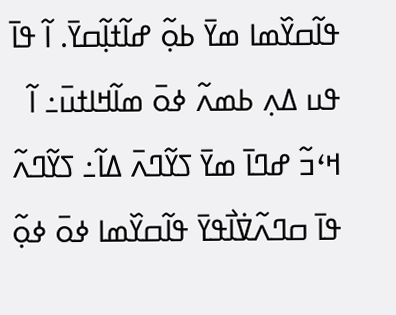ߟߊ߬ߛߌ߰ߘߊ ߘߌ߫ ߕߋ߲߬ ߝߊ߬ߙߊ߲߬ߛߌ߫. ߊ߬ ߟߊ߫ ߟߎ ߡߍ߲ ߕߘߍ߬ ߦߋ߫ ߘߊ߬ߞߊߙߎ߫߸ ߊ߬ ߞߵߏ߬ ߝߣߊ߫ ߘߌ߫ ߖߌ߬ߣߍ߫ ߡߊ߬߸ ߖߌ߬ߣߍ߬ ߟߊ߫ ߛߣߍ߬ߜ߭ߊ߯ߟߌ߫ ߟߊ߬ߛߌ߰ߘߊ ߦߋ߫ ߦߋ߲߬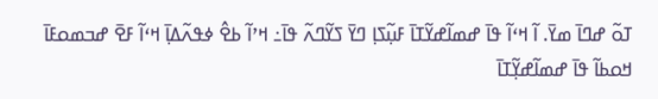ߠߋ߬ ߝߣߊ߫ ߘߌ߫. ߊ߬ ߞߵߊ߬ ߟߊ߫ ߝߘߊ߬ߝߌ߬ߠߊ߫ ߓߎ߲߬ߖߊ߲ ߣߌ߫ ߖߌ߬ߣߍ߬ ߟߊ߫߸ ߞߴߊ߬ ߕߐ߮ ߦߟߍ߬ߡߊ߲߫ ߞߵߊ߬ ߓߐ߫ ߝߏߘߋߓߊ߫ ߞߋߕߊ߬ ߟߊ߫ ߝߘߊ߬ߝߌ߲߬ߠߊ߫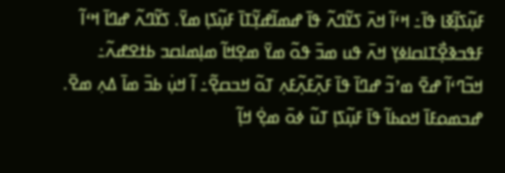ߓߎ߲߬ߖߊ߲߬ߧߊ ߟߊ߫߸ ߞߵߊ߬ ߞߍ߫ ߖߌ߬ߣߍ߬ ߟߊ߫ ߝߘߊ߬ߝߌ߲߬ߠߊ߫ ߓߎ߲߬ߖߊ߲ ߘߌ߫. ߖߌ߬ߣߍ߬ ߝߣߊ߫ ߞߵߊ߬ ߓߟߏߢߐ߲߯ߠߊߛߊߦߌ߲ ߞߍ߫ ߟߎ ߘߏ߫ ߟߋ߬ ߘߌ߫ ߘߐ߲ߞߊ߬ ߘߊ߲ߘߊߛߏ ߕߙߐߝߍ߬߸ ߞߏ߬ߣߵߊ߬ ߝߐ߫ ߘߴߏ߬ ߝߣߊ߫ ߟߊ߫ ߓߍ߲߬ߓߍ߲߬ߓߍ߲ ߠߋ߬ ߞߏߛߐ߲߬߸ ߊ߬ ߞߎ߲߭ ߕߏ߫ ߘߊ߫ ߡߍ߲ ߘߐ߫.
ߝߏߘߋߓߊ߫ ߞߋߕߊ߬ ߟߊ߫ ߓߎ߲߬ߖߊ߲ ߠߎ߬ ߦߋ߫ ߘߐ߲߭ ߞߊ߲߬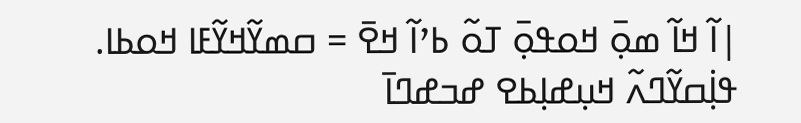|ߊ߬ ߞߊ߬ ߘߋ߲߫ ߞߋߟߋ߲߫ ߠߋ߬ ߕߴߊ߬ ߞߐ߫ = ߛߘߌ߬ߞߌ߬ߓߊ ߞߋߕߊ. ߟߊ߲߭ߛߌ߬ߣߍ߬ ߞߎ߲ߝߊ߲ߕߐ ߝߏߝߣߊ߫